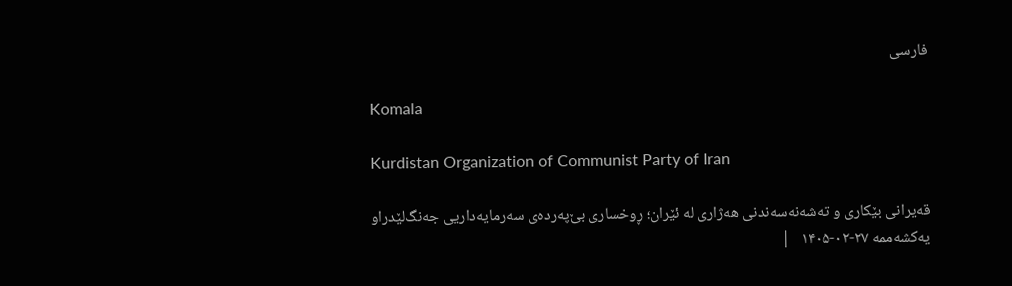فارسی

Komala

Kurdistan Organization of Communist Party of Iran

قەیرانی بێکاری و تەشەنەسەندنی هەژاری لە ئێران؛ ڕوخساری بێ‌پەردەی سەرمایەداریی جەنگ‌لێدراو
یەکشەممە ۲۷-۰۲-۱۴۰۵   |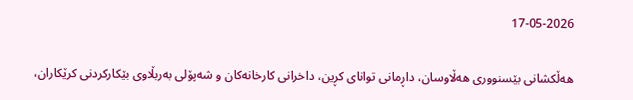17-05-2026

هەڵکشانی بێسنووری هەڵاوسان، داڕمانی توانای کڕین، داخرانی کارخانەکان و شەپۆلی بەربڵاوی بێکارکردنی کرێکاران،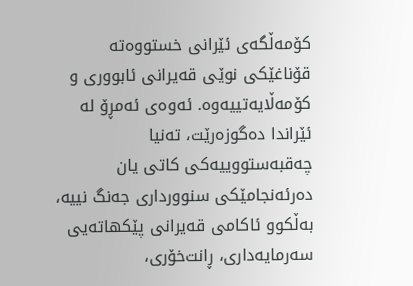کۆمەڵگەی ئێرانی خستووەتە قۆناغێکی نوێی قەیرانی ئابووری و کۆمەڵایەتییەوە. ئەوەی ئەمڕۆ لە ئێراندا دەگوزەرێت، تەنیا چەقبەستووییەکی کاتی یان دەرئەنجامێکی سنوورداری جەنگ نییە، بەڵکوو ئاکامی قەیرانی پێکهاتەیی سەرمایەداری، ڕانت‌خۆری،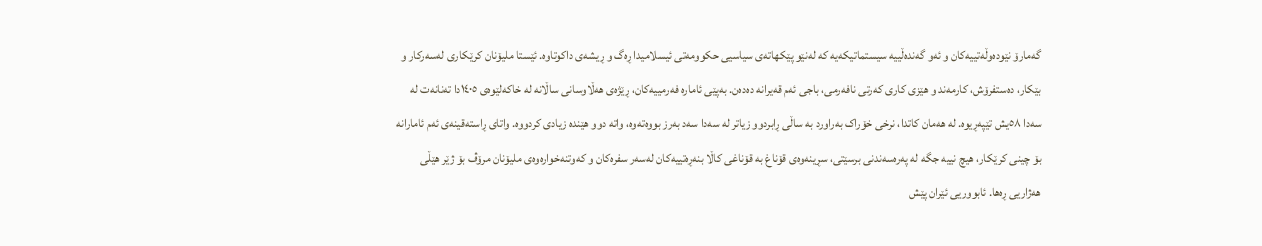گەمارۆ نێودەوڵەتییەکان و ئەو گەندەڵییە سیستماتیکەیە کە لەنێو پێکهاتەی سیاسیی حکوومەتی ئیسلامیدا ڕەگ و ڕیشەی داکوتاوە. ئێستا ملیۆنان کرێکاری لەسەرکار و بێکار، دەستفرۆش، کارمەند و هێزی کاری کەرتی نافەرمی، باجی ئەم قەیرانە دەدەن. بەپێی ئامارە فەرمییەکان، ڕێژەی هەڵاوسانی ساڵانە لە خاکەلێوەی ١٤٠٥دا تەنانەت لە سەدا ٥٨یش تێپەڕیوە. لە هەمان کاتدا، نرخی خۆراک بەراورد بە ساڵی ڕابردوو زیاتر لە سەدا سەد بەرز بووەتەوە، واتە دوو هێندە زیادی کردووە. واتای ڕاستەقینەی ئەم ئامارانە بۆ چینی کرێکار، هیچ نییە جگە لە پەرەسەندنی برسێتی، سڕینەوەی قۆناغ بە قۆناغی کاڵا بنەڕەتییەکان لەسەر سفرەکان و کەوتنەخوارەوەی ملیۆنان مرۆڤ بۆ ژێر هێڵی هەژاریی ڕەها. ئابووریی ئێران پێش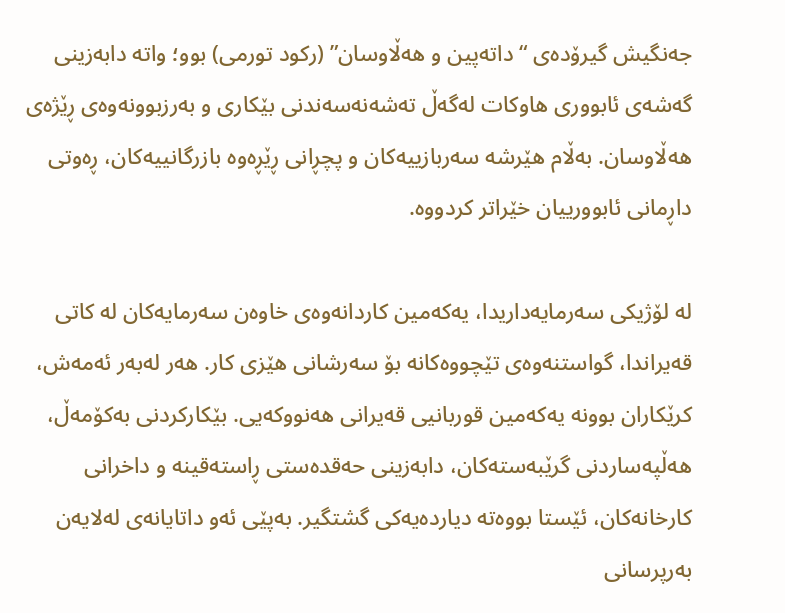جەنگیش گیرۆدەی “داتەپین و هەڵاوسان” (رکود تورمی) بوو؛ واتە دابەزینی گەشەی ئابووری هاوکات لەگەڵ تەشەنەسەندنی بێکاری و بەرزبوونەوەی ڕێژەی هەڵاوسان. بەڵام هێرشە سەربازییەکان و پچڕانی ڕێڕەوە بازرگانییەکان، ڕەوتی داڕمانی ئابوورییان خێراتر کردووە.

لە لۆژیکی سەرمایەداریدا، یەکەمین کاردانەوەی خاوەن سەرمایەکان لە کاتی قەیراندا، گواستنەوەی تێچووەکانە بۆ سەرشانی هێزی کار. هەر لەبەر ئەمەش، کرێکاران بوونە یەکەمین قوربانیی قەیرانی هەنووکەیی. بێکارکردنی بەکۆمەڵ، هەڵپەساردنی گرێبەستەکان، دابەزینی حەقدەستی ڕاستەقینە و داخرانی کارخانەکان، ئێستا بووەتە دیاردەیەکی گشتگیر. بەپێی ئەو داتایانەی لەلایەن بەرپرسانی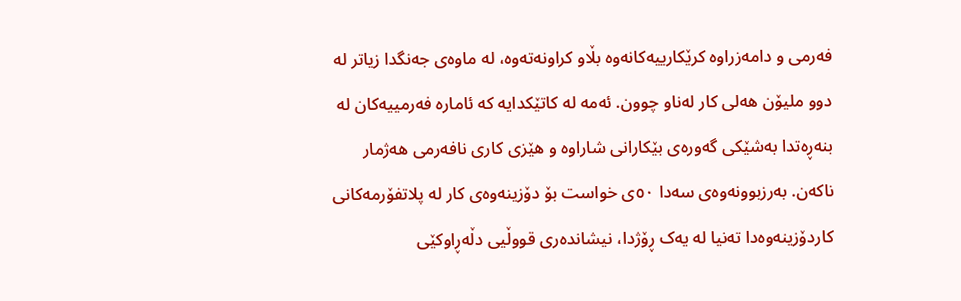فەرمی و دامەزراوە کرێکارییەکانەوە بڵاو کراونەتەوە، لە ماوەی جەنگدا زیاتر لە دوو ملیۆن هەلی کار لەناو چوون. ئەمە لە کاتێکدایە کە ئامارە فەرمییەکان لە بنەڕەتدا بەشێکی گەورەی بێکارانی شاراوە و هێزی کاری نافەرمی هەژمار ناکەن. بەرزبوونەوەی سەدا ٥٠ی خواست بۆ دۆزینەوەی کار لە پلاتفۆرمەکانی کاردۆزینەوەدا تەنیا لە یەک ڕۆژدا، نیشاندەری قووڵیی دڵەڕاوکێی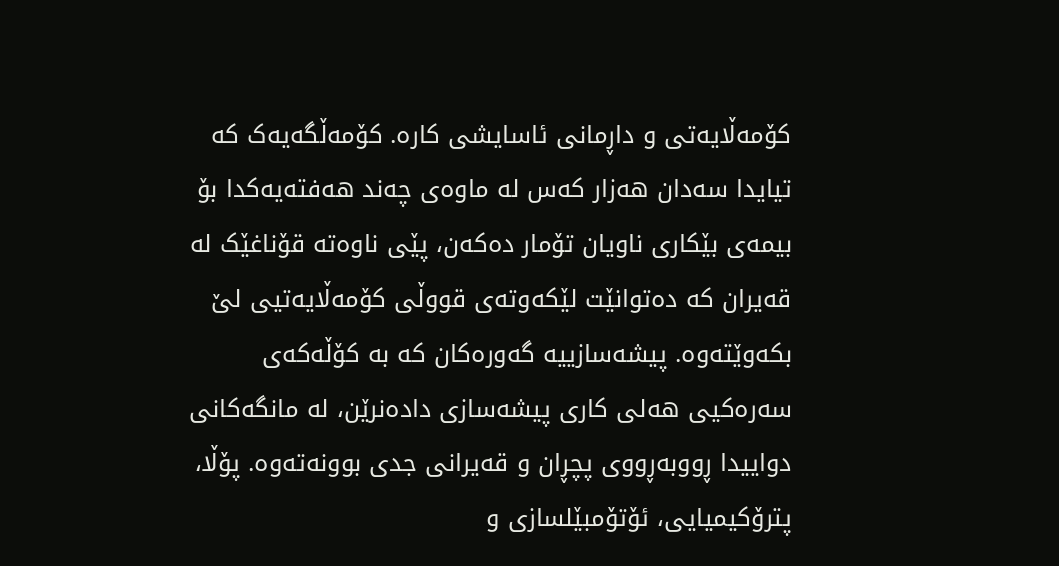کۆمەڵایەتی و داڕمانی ئاسایشی کارە. کۆمەڵگەیەک کە تیایدا سەدان هەزار کەس لە ماوەی چەند هەفتەیەکدا بۆ بیمەی بێکاری ناویان تۆمار دەکەن، پێی ناوەتە قۆناغێک لە قەیران کە دەتوانێت لێکەوتەی قووڵی کۆمەڵایەتیی لێ بکەوێتەوە. پیشەسازییە گەورەکان کە بە کۆڵەکەی سەرەکیی هەلی کاری پیشەسازی دادەنرێن، لە مانگەکانی دواییدا ڕووبەڕووی پچڕان و قەیرانی جدی بوونەتەوە. پۆڵا، پترۆکیمیایی، ئۆتۆمبێلسازی و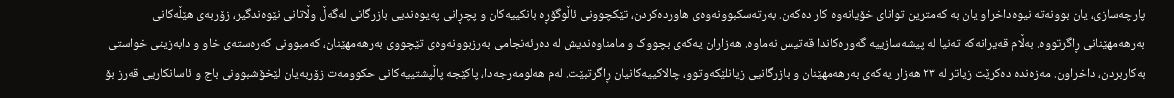پارچەسازی، یان بوونەتە نیوەداخراو یان بە کەمترین توانای خۆیانەوە کار دەکەن. بەرتەسکبوونەوەی هاوردەکردن، تێکچوونی ئاڵوگۆڕە بانکییەکان و پچڕانی پەیوەندیی بازرگانی لەگەڵ وڵاتانی نێوەندگیر، زۆربەی هێڵەکانی بەرهەمهێنانی ڕاگرتووە. بەڵام قەیرانەکە تەنیا لە پیشەسازییە گەورەکاندا قەتیس نەماوە. هەزاران یەکەی بچووک و مامناوەندیش لە دەرئەنجامی بەرزبوونەوەی تێچووی بەرهەمهێنان، کەمبوونی کەرەستەی خاو و دابەزینی خواستی بەکاربردن، داخراون. مەزەندە دەکرێت زیاتر لە ٢٣ هەزار یەکەی بەرهەمهێنان و بازرگانیی زیانلێکەوتوو، چالاکییەکانیان ڕاگرتبێت. لەم هەلومەرجەدا، پاکێجە پاڵپشتییەکانی حکوومەت زۆربەیان لێخۆشبوونی باج و ئاسانکاریی قەرز بۆ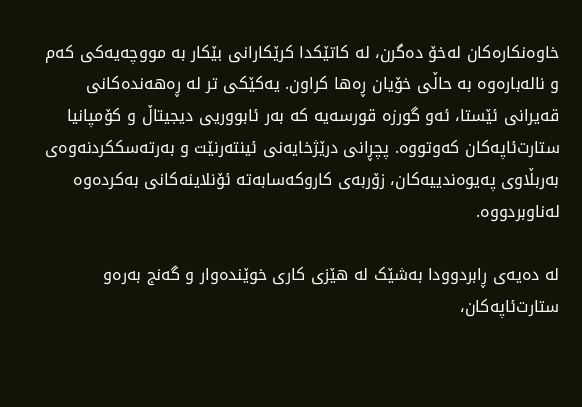خاوەنکارەکان لەخۆ دەگرن، لە کاتێکدا کرێکارانی بێکار بە مووچەیەکی کەم و نالەبارەوە بە حاڵی خۆیان ڕەها کراون. یەکێکی تر لە ڕەهەندەکانی قەیرانی ئێستا، ئەو گورزە قورسەیە کە بەر ئابووریی دیجیتاڵ و کۆمپانیا ستارت‌ئاپەکان کەوتووە. پچڕانی درێژخایەنی ئینتەرنێت و بەرتەسککردنەوەی بەربڵاوی پەیوەندییەکان، زۆربەی کاروکەسابەتە ئۆنلاینەکانی بەکردەوە لەناوبردووە.

لە دەیەی ڕابردوودا بەشێک لە هێزی کاری خوێندەوار و گەنج بەرەو ستارت‌ئاپەکان،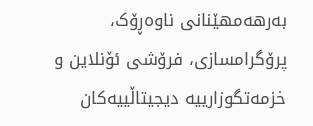بەرهەمهێنانی ناوەڕۆک، پرۆگرامسازی، فرۆشی ئۆنلاین و خزمەتگوزارییە دیجیتاڵییەکان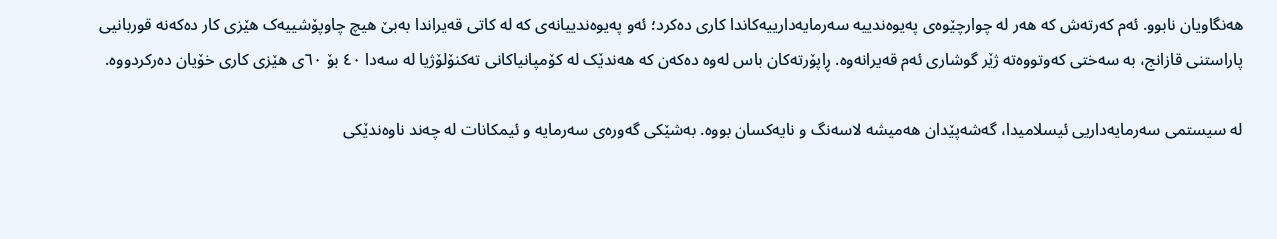هەنگاویان نابوو. ئەم کەرتەش کە هەر لە چوارچێوەی پەیوەندییە سەرمایەدارییەکاندا کاری دەکرد؛ ئەو پەیوەندییانەی کە لە کاتی قەیراندا بەبێ هیچ چاوپۆشییەک هێزی کار دەکەنە قوربانیی پاراستنی قازانج، بە سەختی کەوتووەتە ژێر گوشاری ئەم قەیرانەوە. ڕاپۆرتەکان باس لەوە دەکەن کە هەندێک لە کۆمپانیاکانی تەکنۆلۆژیا لە سەدا ٤٠ بۆ ٦٠ی هێزی کاری خۆیان دەرکردووە.

لە سیستمی سەرمایەداریی ئیسلامیدا، گەشەپێدان هەمیشە لاسەنگ و نایەکسان بووە. بەشێکی گەورەی سەرمایە و ئیمکانات لە چەند ناوەندێکی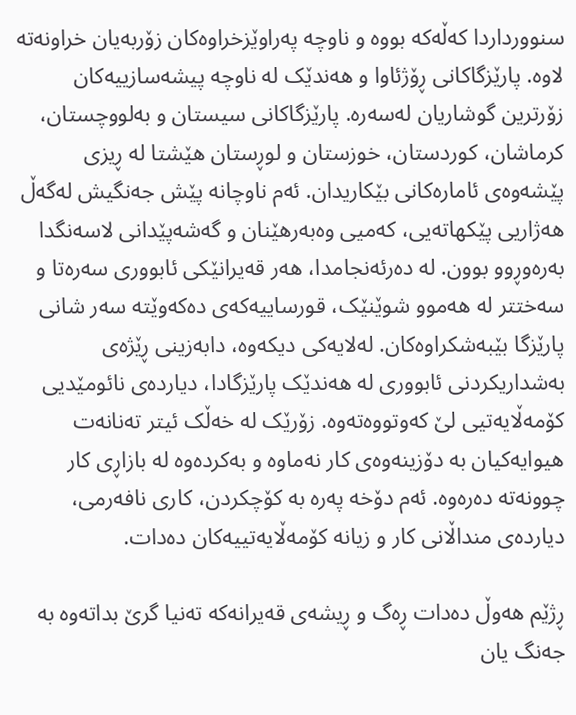سنوورداردا کەڵەکە بووە و ناوچە پەراوێزخراوەکان زۆربەیان خراونەتە لاوە. پارێزگاکانی ڕۆژئاوا و هەندێک لە ناوچە پیشەسازییەکان زۆرترین گوشاریان لەسەرە. پارێزگاکانی سیستان و بەلووچستان، کرماشان، کوردستان، خوزستان و لوڕستان هێشتا لە ڕیزی پێشەوەی ئامارەکانی بێکاریدان. ئەم ناوچانە پێش جەنگیش لەگەڵ هەژاریی پێکهاتەیی، کەمیی وەبەرهێنان و گەشەپێدانی لاسەنگدا بەرەوڕوو بوون. لە دەرئەنجامدا، هەر قەیرانێکی ئابووری سەرەتا و سەختتر لە هەموو شوێنێک، قورساییەکەی دەکەوێتە سەر شانی پارێزگا بێبەشکراوەکان. لەلایەکی دیکەوە، دابەزینی ڕێژەی بەشداریکردنی ئابووری لە هەندێک پارێزگادا، دیاردەی نائومێدیی کۆمەڵایەتیی لێ کەوتووەتەوە. زۆرێک لە خەڵک ئیتر تەنانەت هیوایەکیان بە دۆزینەوەی کار نەماوە و بەکردەوە لە بازاڕی کار چوونەتە دەرەوە. ئەم دۆخە پەرە بە کۆچکردن، کاری نافەرمی، دیاردەی منداڵانی کار و زیانە کۆمەڵایەتییەکان دەدات.

ڕژێم هەوڵ دەدات ڕەگ و ڕیشەی قەیرانەکە تەنیا گرێ بداتەوە بە جەنگ یان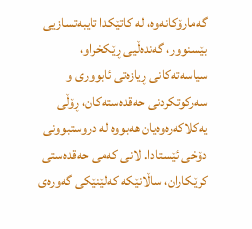گەمارۆکانەوە، لە کاتێکدا تایبەتسازیی بێسنوور، گەندەڵیی ڕێکخراو، سیاسەتەکانی ڕیازەتی ئابووری و سەرکوتکردنی حەقدەستەکان، ڕۆڵی یەکلاکەرەوەیان هەبووە لە دروستبوونی دۆخی ئێستادا. لانی کەمی حەقدەستی کرێکاران، ساڵانێکە کەلێنێکی گەورەی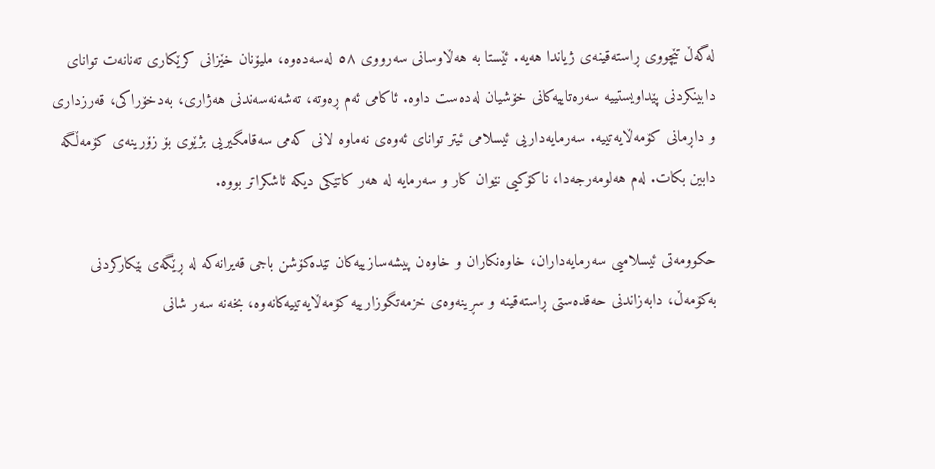لەگەڵ تێچووی ڕاستەقینەی ژیاندا هەیە. ئێستا بە هەڵاوسانی سەرووی ٥٨ لەسەدەوە، ملیۆنان خێزانی کرێکاری تەنانەت توانای دابینکردنی پێداویستییە سەرەتاییەکانی خۆشیان لەدەست داوە. ئاکامی ئەم ڕەوتە، تەشەنەسەندنی هەژاری، بەدخۆراکی، قەرزداری و داڕمانی کۆمەڵایەتییە. سەرمایەداریی ئیسلامی ئیتر توانای ئەوەی نەماوە لانی کەمی سەقامگیریی بژێوی بۆ زۆرینەی کۆمەڵگە دابین بکات. لەم هەلومەرجەدا، ناکۆکیی نێوان کار و سەرمایە لە هەر کاتێکی دیکە ئاشکراتر بووە.

حکوومەتی ئیسلامیی سەرمایەداران، خاوەنکاران و خاوەن پیشەسازییەکان تێدەکۆشن باجی قەیرانەکە لە ڕێگەی بێکارکردنی بەکۆمەڵ، دابەزاندنی حەقدەستی ڕاستەقینە و سڕینەوەی خزمەتگوزارییە کۆمەڵایەتییەکانەوە، بخەنە سەر شانی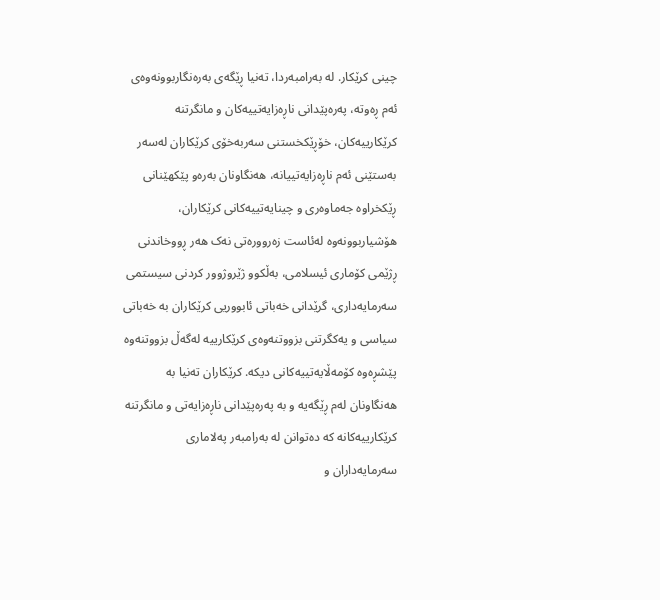چینی کرێکار. لە بەرامبەردا، تەنیا ڕێگەی بەرەنگاربوونەوەی ئەم ڕەوتە، پەرەپێدانی ناڕەزایەتییەکان و مانگرتنە کرێکارییەکان، خۆڕێکخستنی سەربەخۆی کرێکاران لەسەر بەستێنی ئەم ناڕەزایەتییانە، هەنگاونان بەرەو پێکهێنانی ڕێکخراوە جەماوەری و چینایەتییەکانی کرێکاران، هۆشیاربوونەوە لەئاست زەروورەتی نەک هەر ڕووخاندنی ڕژێمی کۆماری ئیسلامی، بەڵکوو ژێروژوور کردنی سیستمی سەرمایەداری، گرێدانی خەباتی ئابووریی کرێکاران بە خەباتی سیاسی و یەکگرتنی بزووتنەوەی کرێکارییە لەگەڵ بزووتنەوە پێشڕەوە کۆمەڵایەتییەکانی دیکە. کرێکاران تەنیا بە هەنگاونان لەم ڕێگەیە و بە پەرەپێدانی ناڕەزایەتی و مانگرتنە کرێکارییەکانە کە دەتوانن لە بەرامبەر پەلاماری سەرمایەداران و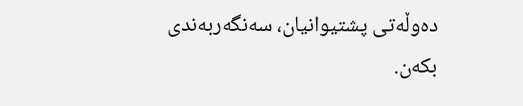دەوڵەتی پشتیوانیان، سەنگەربەندی بکەن.